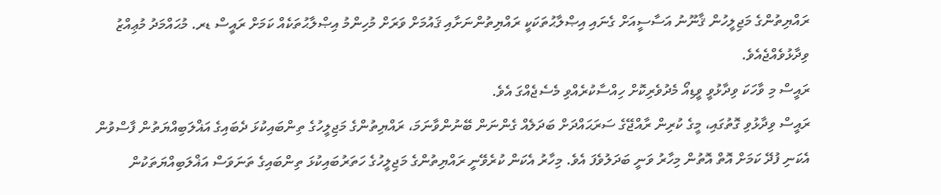ރައްޔިތުންގެ މަޖިލީހުން ޤާނޫނު އަސާސީއަށް ގެނައި އިޞްލާޙުތަކަކީ ރައްޔިތުންނަށާއި ޤައުމަށް ވަރަށް މުހިންމު އިޞްލާޙުތަކެއް ކަމަށް ރައީސް ޑރ. މުޙައްމަދު މުޢިއްޒު ވިދާޅުވެއްޖެއެވެ.
ރައީސް މި ވާހަކަ ވިދާޅުވީ ވީޑިއޯ މެދުވެރިކޮށް ހިއްސާކުރެއްވި މެސެޖެއްގަ އެވެ.
ރައީސް ވިދާޅުވި ގޮތުގައި، މީގެ ކުރިން ރާއްޖޭގެ ސަރަޙައްދަށް ބަދަލެއް ގެންނަން ބޭނުންވާނަމަ، ރައްޔިތުންގެ މަޖިލީހުގެ ތިންބައިކުޅަ ދެބައިގެ އަޣްލަބިއްޔަތުން ފާސްވުން އެކަނި ފުދޭ ކަމަށް އޮތް އޮތުން މިހާރު ވަނީ ބަދަލުވެފަ އެވެ. މިހާރު އެކަން ކުރެވޭނީ ރައްޔިތުންގެ މަޖިލީހުގެ ހަތަރުބައިކުޅަ ތިންބައިގެ ތަނަވަސް އަޣްލަބިއްޔަތަކުން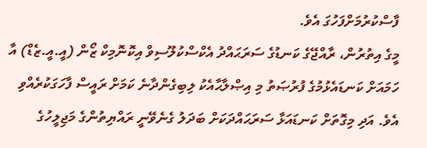ފާސްކުރުމަށްފަހުގަ އެވެ.
މީގެ އިތުރުން، ރާއްޖޭގެ ކަނޑުގެ ސަރަޙައްދު އެކްސްކުލޫސިވް އިކޮނޮމިކް ޒޯން (އީ.އީ.ޒެޑް) އާ ހަމައަށް ކަނޑައެޅުމުގެ ފުރުޞަތު މި އިޞްލާޙާއެކު ލިބިގެންދާނެ ކަމަށް ރައީސް ފާހަގަކުރެއްވި އެވެ. އަދި މިގޮތަށް ކަނޑައަޅާ ސަރަޙައްދަކަށް ބަދަލު ގެނެވޭނީ ރައްޔިތުންގެ މަޖިލީހުގެ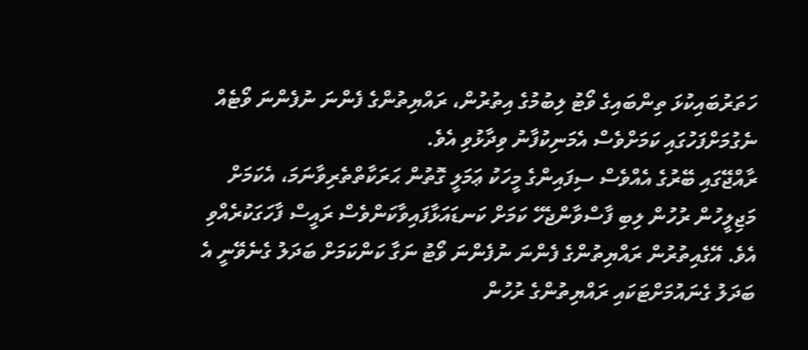ހަތަރުބައިކުޅަ ތިންބައިގެ ވޯޓު ލިބުމުގެ އިތުރުން، ރައްޔިތުންގެ ފެންނަ ނުފެންނަ ވޯޓެއް ނެގުމަށްފަހުގައި ކަމަށްވެސް އެމަނިކުފާނު ވިދާޅުވި އެވެ.
ރާއްޖޭގައި ބޭރުގެ އެއްވެސް ސިފައިންގެ މީހަކު ޢަމަލީ ގޮތުން ޙަރަކާތްތެރިވާނަމަ، އެކަމަށް މަޖިލީހުން ރުހުން ލިބި ފާސްވާންޖެހޭ ކަމަށް ކަނޑައަޅާފައިވާކަންވެސް ރައީސް ފާހަގަކުރެއްވި އެވެ. އޭގެއިތުރުން ރައްޔިތުންގެ ފެންނަ ނުފެންނަ ވޯޓު ނަގާ ކަންކަމަށް ބަދަލު ގެނެވޭނީ އެ ބަދަލު ގެނައުމަށްޓަކައި ރައްޔިތުންގެ ރުހުން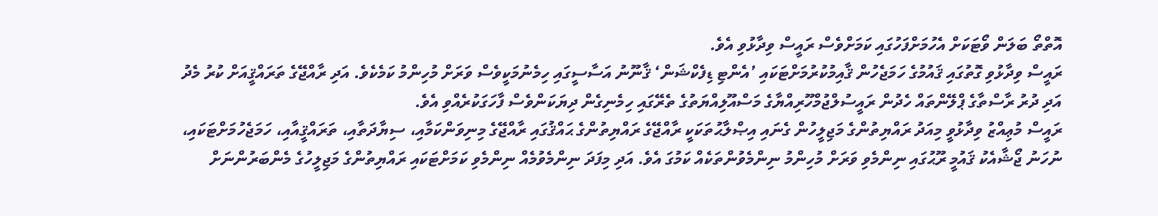އޮތްތޯ ބަލަން ވޯޓަކަށް އެހުމަށްފަހުގައި ކަމަށްވެސް ރައީސް ވިދާޅުވި އެވެ.
ރައީސް ވިދާޅުވި ގޮތުގައި ޤައުމުގެ ހަމަޖެހުން ޤާއިމުކުރުމަށްޓަކައި ’އެންޓި ޑިފެކްޝަން‘ ޤާނޫނު އަސާސީގައި ހިމެނުމަކީވެސް ވަރަށް މުހިންމު ކަމެކެވެ. އަދި ރާއްޖޭގެ ތަރައްޤީއަށް ކުރު މެދު އަދި ދުރު ރާސްތާގެ ޕްލޭންތައް ހެދުން ރައީސުލްޖުމްހޫރިއްޔާގެ މަސްއޫލިއްޔަތުގެ ތެރޭގައި ހިމެނިގެން ދިޔަކަންވެސް ފާހަގަކުރެއްވި އެވެ.
ރައީސް މުޢިއްޒު ވިދާޅުވީ މިއަދު ރައްޔިތުންގެ މަޖިލީހުން ގެނައި އިޞްލާޙުތަކަކީ ރާއްޖޭގެ ރައްޔިތުންގެ ޙައްޤުގައި ރާއްޖޭގެ މިނިވަންކަމާއި، ސިޔާދަތާއި، ތަރައްޤީއާއި، ހަމަޖެހުމަށްޓަކައި، ނުހަނު ޖޯޝާއެކު ޤައުމީ ރޫޙުގައި ނިންމެވި ވަރަށް މުހިންމު ނިންމެވުންތަކެއް ކަމުގަ އެވެ. އަދި މިފަދަ ނިންމެވުމެއް ނިންމެވި ކަމަށްޓަކައި ރައްޔިތުންގެ މަޖިލީހުގެ މެންބަރުންނަށް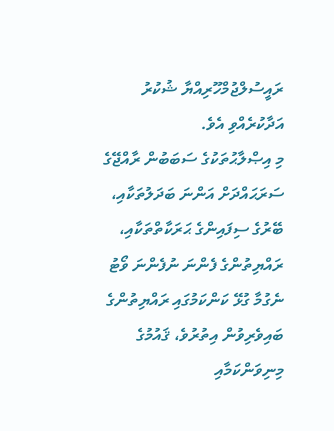ރައީސުލްޖުމްހޫރިއްޔާ ޝުކުރު އަދާކުރެއްވި އެވެ.
މި އިޞްލާޙުތަކުގެ ސަބަބުން ރާއްޖޭގެ ސަރަޙައްދަށް އަންނަ ބަދަލުތަކާއި، ބޭރުގެ ސިފައިންގެ ޙަރަކާތްތަކާއި، ރައްޔިތުންގެ ފެންނަ ނުފެންނަ ވޯޓު ނެގުމާ ގުޅޭ ކަންކަމުގައި ރައްޔިތުންގެ ބައިވެރިވުން އިތުރުވެ، ޤައުމުގެ މިނިވަންކަމާއި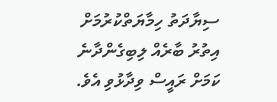ސިޔާދަތު ހިމާޔަތްކުރުމަށް އިތުރު ބާރެއް ލިބިގެންދާނެ ކަމަށް ރައީސް ވިދާޅުވި އެވެ.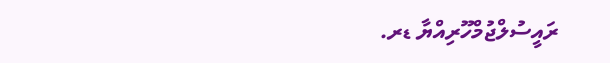ރައީސުލްޖުމްހޫރިއްޔާ ޑރ.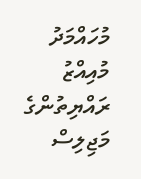މުހައްމަދު މުއިއްޒު ރައްޔިތުންގެ މަޖިލިސް